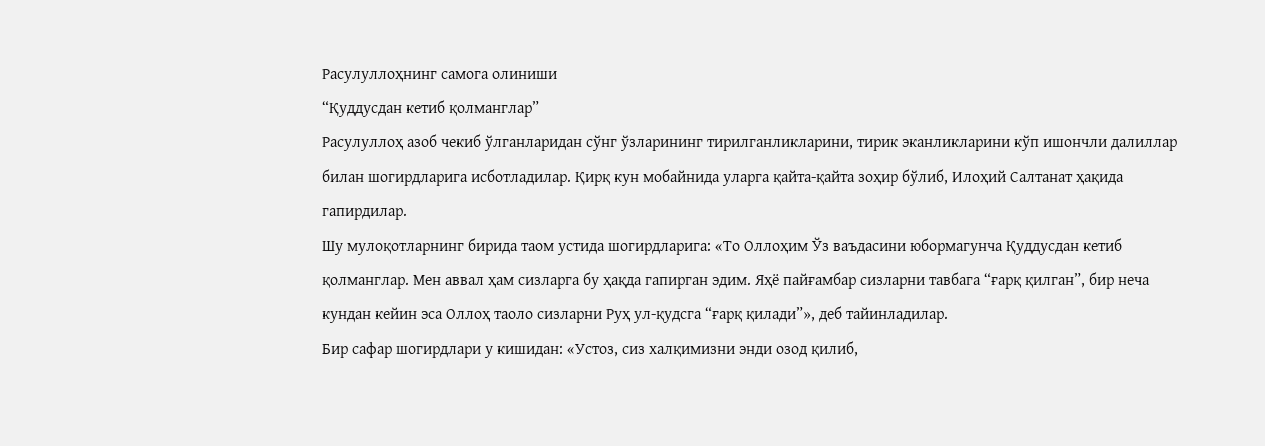Расулуллоҳнинг самога олиниши
“Қуддусдан кетиб қолманглар”
Расулуллоҳ азоб чекиб ўлганларидан сўнг ўзларининг тирилганликларини, тирик эканликларини кўп ишончли далиллар билан шогирдларига исботладилар. Қирқ кун мобайнида уларга қайта-қайта зоҳир бўлиб, Илоҳий Салтанат ҳақида гапирдилар.
Шу мулоқотларнинг бирида таом устида шогирдларига: «То Оллоҳим Ўз ваъдасини юбормагунча Қуддусдан кетиб қолманглар. Мен аввал ҳам сизларга бу ҳақда гапирган эдим. Яҳё пайғамбар сизларни тавбага “ғарқ қилган”, бир неча кундан кейин эса Оллоҳ таоло сизларни Руҳ ул-қудсга “ғарқ қилади”», деб тайинладилар.
Бир сафар шогирдлари у кишидан: «Устоз, сиз халқимизни энди озод қилиб,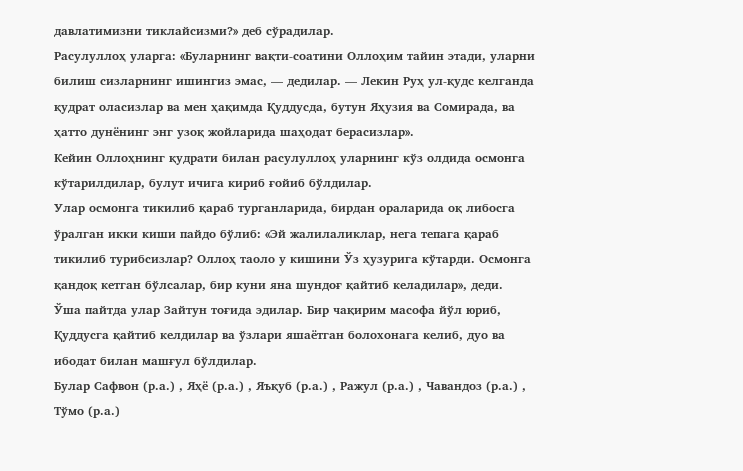давлатимизни тиклайсизми?» деб сўрадилар.
Расулуллоҳ уларга: «Буларнинг вақти-соатини Оллоҳим тайин этади, уларни билиш сизларнинг ишингиз эмас, — дедилар. — Лекин Руҳ ул-қудс келганда қудрат оласизлар ва мен ҳақимда Қуддусда, бутун Яҳузия ва Сомирада, ва ҳатто дунёнинг энг узоқ жойларида шаҳодат берасизлар».
Кейин Оллоҳнинг қудрати билан расулуллоҳ уларнинг кўз олдида осмонга кўтарилдилар, булут ичига кириб ғойиб бўлдилар.
Улар осмонга тикилиб қараб турганларида, бирдан ораларида оқ либосга ўралган икки киши пайдо бўлиб: «Эй жалилаликлар, нега тепага қараб тикилиб турибсизлар? Оллоҳ таоло у кишини Ўз ҳузурига кўтарди. Осмонга қандоқ кетган бўлсалар, бир куни яна шундоғ қайтиб келадилар», деди.
Ўша пайтда улар Зайтун тоғида эдилар. Бир чақирим масофа йўл юриб, Қуддусга қайтиб келдилар ва ўзлари яшаётган болохонага келиб, дуо ва ибодат билан машғул бўлдилар.
Булар Сафвон (р.а.) , Яҳё (р.а.) , Яъқуб (р.а.) , Ражул (р.а.) , Чавандоз (р.а.) , Тўмо (р.а.)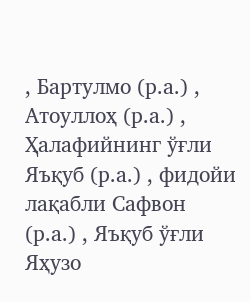, Бартулмо (р.а.) , Атоуллоҳ (р.а.) , Ҳалафийнинг ўғли Яъқуб (р.а.) , фидойи лақабли Сафвон (р.а.) , Яъқуб ўғли Яҳузо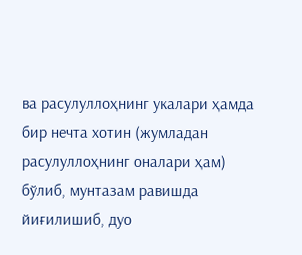ва расулуллоҳнинг укалари ҳамда бир нечта хотин (жумладан расулуллоҳнинг оналари ҳам) бўлиб, мунтазам равишда йиғилишиб, дуо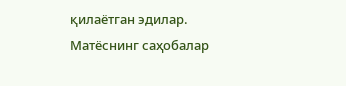қилаётган эдилар.
Матёснинг саҳобалар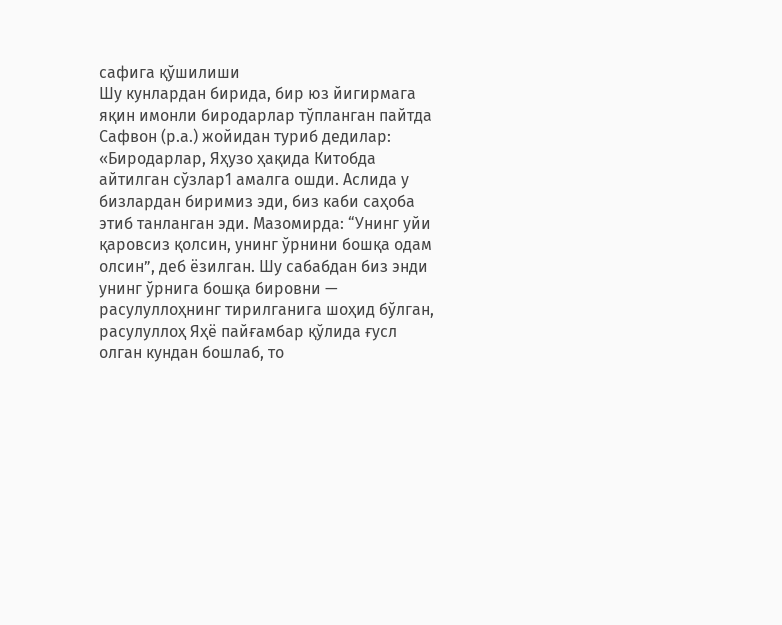сафига қўшилиши
Шу кунлардан бирида, бир юз йигирмага яқин имонли биродарлар тўпланган пайтда Сафвон (р.а.) жойидан туриб дедилар:
«Биродарлар, Яҳузо ҳақида Китобда айтилган сўзлар1 амалга ошди. Аслида у бизлардан биримиз эди, биз каби саҳоба этиб танланган эди. Мазомирда: “Унинг уйи қаровсиз қолсин, унинг ўрнини бошқа одам олсин”, деб ёзилган. Шу сабабдан биз энди унинг ўрнига бошқа бировни — расулуллоҳнинг тирилганига шоҳид бўлган, расулуллоҳ Яҳё пайғамбар қўлида ғусл олган кундан бошлаб, то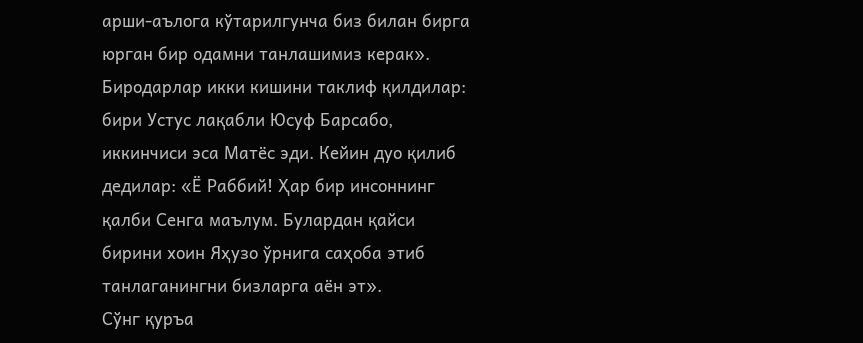арши-аълога кўтарилгунча биз билан бирга юрган бир одамни танлашимиз керак».
Биродарлар икки кишини таклиф қилдилар: бири Устус лақабли Юсуф Барсабо, иккинчиси эса Матёс эди. Кейин дуо қилиб дедилар: «Ё Раббий! Ҳар бир инсоннинг қалби Сенга маълум. Булардан қайси бирини хоин Яҳузо ўрнига саҳоба этиб танлаганингни бизларга аён эт».
Сўнг қуръа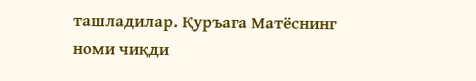ташладилар. Қуръага Матёснинг номи чиқди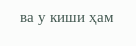ва у киши ҳам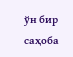ўн бир саҳоба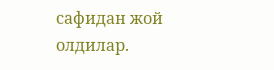сафидан жой олдилар.